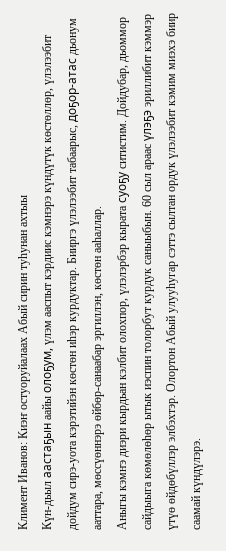Климент Иванов: Киэҥ остуоруйалаах Абый сирин туһунан ахтыы
Күн-дьыл аастаҕын аайы олоҕум, үлэм ааспыт кэрдиис кэмнэрэ күндүтүк көстөллөр, үлэлээбит дойдум сирэ-уота кэрэтийэн көстөн иһэр курдуктар. Бииргэ үлэлээбит табаарыс, доҕор-атас дьонум ааттара, мөссүөннэрэ өйбөр-санаабар эргиллэн, көстөн ааһаллар.
Аныгы кэмҥэ диэри кырдьан кэлбит олохпор, үлэлэрбэр кырата суоҕу ситистим. Дойдубар, дьоммор сайдыыга көмөлөһөр ытык иэспин толорбут курдук саныыбын. 60 сыл араас үлэҕэ эриллибит кэммэр үтүө өйдөбүллэр элбэхтэр. Олортон Абый улууһугар сэттэ сылтан ордук үлэлээбит кэмим миэхэ биир саамай күндүлэрэ.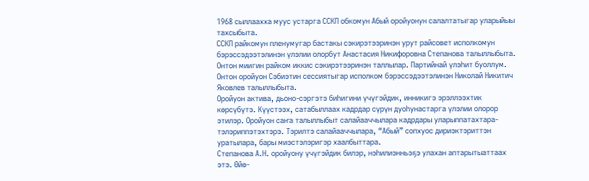1968 сыллаахха муус устарга ССКП обкомун Абый оройуонун салалтатыгар уларыйыы тахсыбыта.
ССКП райкомун пленумугар бастакы сэкирэтээринэн урут райсовет исполкомун бэрэссэдээтэлинэн үлэлии олорбут Анастасия Никифоровна Степанова талыллыбыта. Онтон миигин райком иккис сэкирэтээринэн таллылар. Партийнай үлэһит буоллум. Онтон оройуон Сэбиэтин сессиятыгар исполком бэрэссэдээтэлинэн Николай Никитич Яковлев талыллыбыта.
Оройуон актива, дьоно-сэргэтэ биһигини үчүгэйдик, инникигэ эрэллээхтик көрсүбүтэ. Күүстээх, сатабыллаах кадрдар сүрүн дуоһунастарга үлэлии олорор этилэр. Оройуон саҥа талыллыбыт салайааччылара кадрдары уларыппатахтара-тэлэриппэтэхтэрэ. Тэрилтэ салайааччылара, “Абый” сопхуос дириэктэриттэн уратылара, бары миэстэлэригэр хаалбыттара.
Степанова А.Н. оройуону үчүгэйдик билэр, нэһилиэнньэҕэ улахан аптарытыаттаах этэ. Өйө-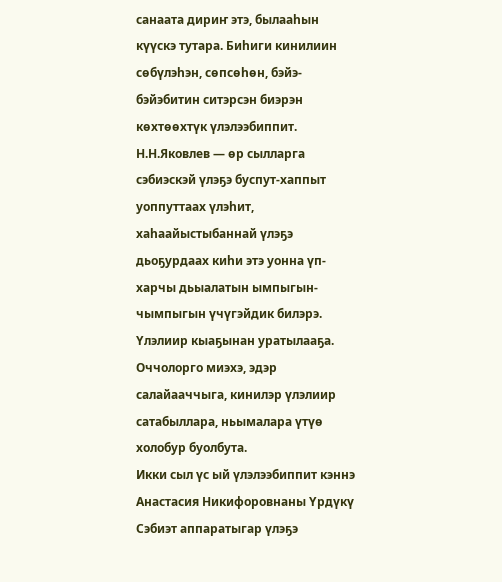санаата дириҥ этэ, былааһын күүскэ тутара. Биһиги кинилиин сөбүлэһэн, сөпсөһөн, бэйэ-бэйэбитин ситэрсэн биэрэн көхтөөхтүк үлэлээбиппит.
Н.Н.Яковлев — өр сылларга сэбиэскэй үлэҕэ буспут-хаппыт уоппуттаах үлэһит, хаһаайыстыбаннай үлэҕэ дьоҕурдаах киһи этэ уонна үп-харчы дьыалатын ымпыгын-чымпыгын үчүгэйдик билэрэ. Үлэлиир кыаҕынан уратылааҕа. Оччолорго миэхэ, эдэр салайааччыга, кинилэр үлэлиир сатабыллара, ньымалара үтүө холобур буолбута.
Икки сыл үс ый үлэлээбиппит кэннэ Анастасия Никифоровнаны Үрдүкү Сэбиэт аппаратыгар үлэҕэ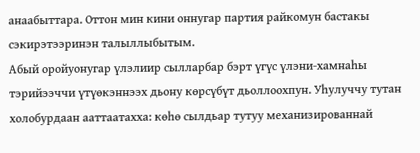анаабыттара. Оттон мин кини оннугар партия райкомун бастакы сэкирэтээринэн талыллыбытым.
Абый оройуонугар үлэлиир сылларбар бэрт үгүс үлэни-хамнаһы тэрийээччи үтүөкэннээх дьону көрсүбүт дьоллоохпун. Уһулуччу тутан холобурдаан ааттаатахха: көһө сылдьар тутуу механизированнай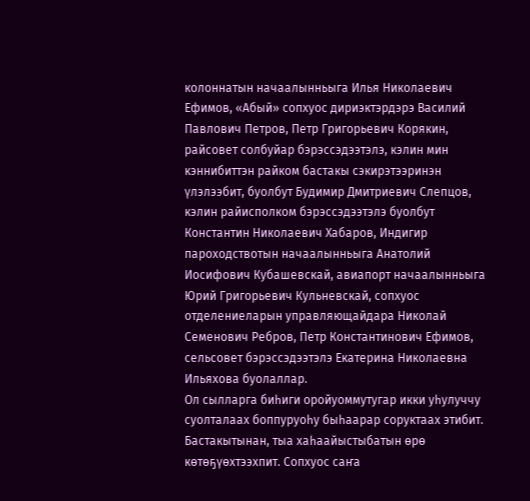колоннатын начаалынньыга Илья Николаевич Ефимов, «Абый» сопхуос дириэктэрдэрэ Василий Павлович Петров, Петр Григорьевич Корякин, райсовет солбуйар бэрэссэдээтэлэ, кэлин мин кэннибиттэн райком бастакы сэкирэтээринэн үлэлээбит, буолбут Будимир Дмитриевич Слепцов, кэлин райисполком бэрэссэдээтэлэ буолбут Константин Николаевич Хабаров, Индигир пароходствотын начаалынньыга Анатолий Иосифович Кубашевскай, авиапорт начаалынньыга Юрий Григорьевич Кульневскай, сопхуос отделениеларын управляющайдара Николай Семенович Ребров, Петр Константинович Ефимов, сельсовет бэрэссэдээтэлэ Екатерина Николаевна Ильяхова буолаллар.
Ол сылларга биһиги оройуоммутугар икки уһулуччу суолталаах боппуруоһу быһаарар соруктаах этибит.
Бастакытынан, тыа хаһаайыстыбатын өрө көтөҕүөхтээхпит. Сопхуос саҥа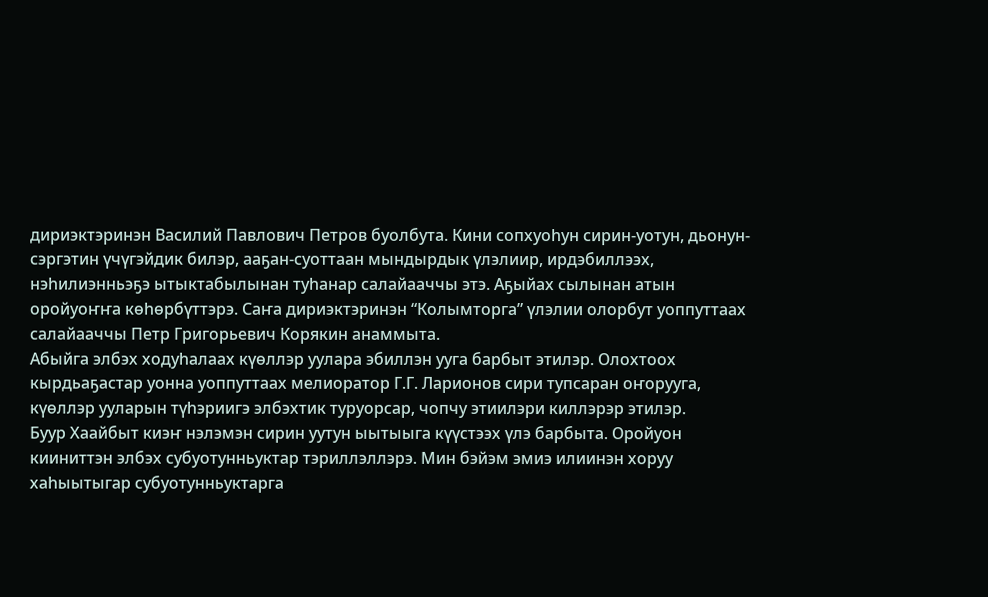дириэктэринэн Василий Павлович Петров буолбута. Кини сопхуоһун сирин-уотун, дьонун-сэргэтин үчүгэйдик билэр, ааҕан-суоттаан мындырдык үлэлиир, ирдэбиллээх, нэһилиэнньэҕэ ытыктабылынан туһанар салайааччы этэ. Аҕыйах сылынан атын оройуоҥҥа көһөрбүттэрэ. Саҥа дириэктэринэн “Колымторга” үлэлии олорбут уоппуттаах салайааччы Петр Григорьевич Корякин анаммыта.
Абыйга элбэх ходуһалаах күөллэр уулара эбиллэн ууга барбыт этилэр. Олохтоох кырдьаҕастар уонна уоппуттаах мелиоратор Г.Г. Ларионов сири тупсаран оҥорууга, күөллэр ууларын түһэриигэ элбэхтик туруорсар, чопчу этиилэри киллэрэр этилэр.
Буур Хаайбыт киэҥ нэлэмэн сирин уутун ыытыыга күүстээх үлэ барбыта. Оройуон кииниттэн элбэх субуотунньуктар тэриллэллэрэ. Мин бэйэм эмиэ илиинэн хоруу хаһыытыгар субуотунньуктарга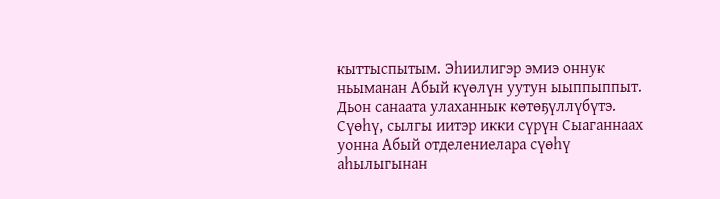кыттыспытым. Эһиилигэр эмиэ оннук ньыманан Абый күөлүн уутун ыыппыппыт. Дьон санаата улаханнык көтөҕүллүбүтэ. Сүөһү, сылгы иитэр икки сүрүн Сыаганнаах уонна Абый отделениелара сүөһү аһылыгынан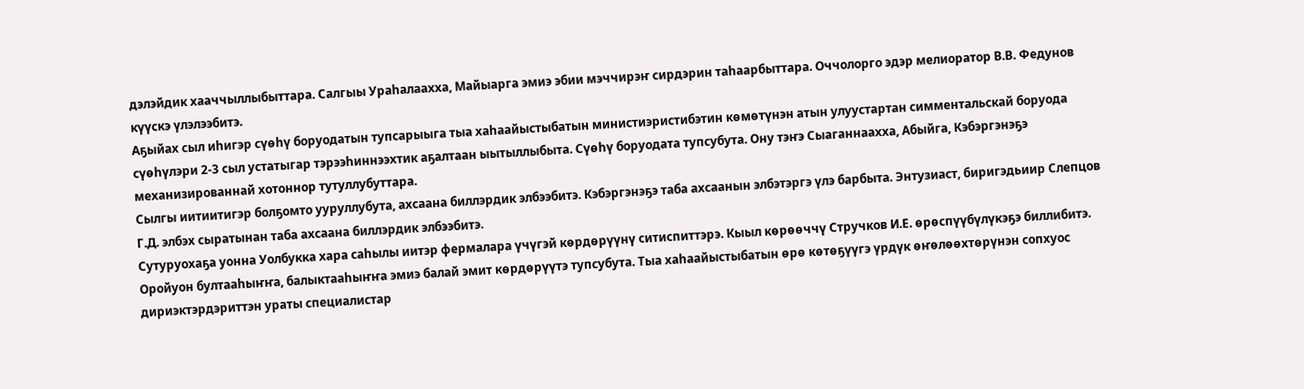дэлэйдик хааччыллыбыттара. Салгыы Ураһалаахха, Майыарга эмиэ эбии мэччирэҥ сирдэрин таһаарбыттара. Оччолорго эдэр мелиоратор В.В. Федунов күүскэ үлэлээбитэ.
Аҕыйах сыл иһигэр сүөһү боруодатын тупсарыыга тыа хаһаайыстыбатын министиэристибэтин көмөтүнэн атын улуустартан симментальскай боруода сүөһүлэри 2-3 сыл устатыгар тэрээһиннээхтик аҕалтаан ыытыллыбыта. Сүөһү боруодата тупсубута. Ону тэҥэ Сыаганнаахха, Абыйга, Кэбэргэнэҕэ механизированнай хотоннор тутуллубуттара.
Сылгы иитиитигэр болҕомто ууруллубута, ахсаана биллэрдик элбээбитэ. Кэбэргэнэҕэ таба ахсаанын элбэтэргэ үлэ барбыта. Энтузиаст, биригэдьиир Слепцов Г.Д. элбэх сыратынан таба ахсаана биллэрдик элбээбитэ.
Сутуруохаҕа уонна Уолбукка хара саһылы иитэр фермалара үчүгэй көрдөрүүнү ситиспиттэрэ. Кыыл көрөөччү Стручков И.Е. өрөспүүбүлүкэҕэ биллибитэ.
Оройуон бултааһыҥҥа, балыктааһыҥҥа эмиэ балай эмит көрдөрүүтэ тупсубута. Тыа хаһаайыстыбатын өрө көтөҕүүгэ үрдүк өҥөлөөхтөрүнэн сопхуос дириэктэрдэриттэн ураты специалистар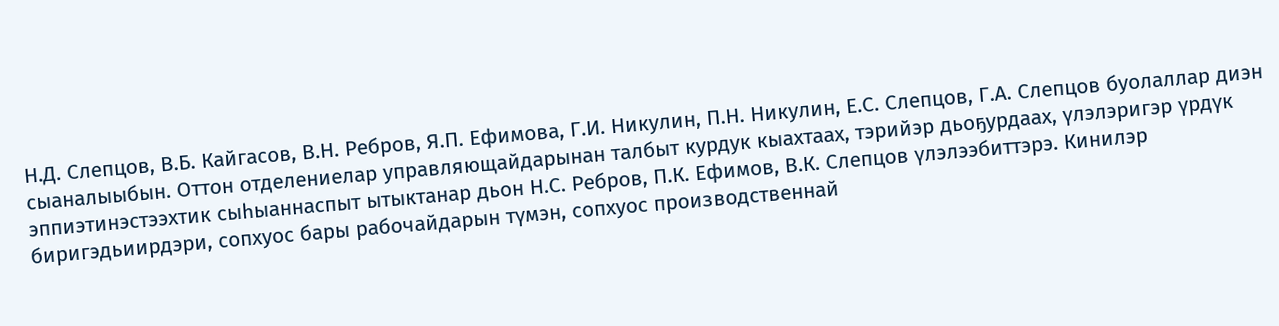Н.Д. Слепцов, В.Б. Кайгасов, В.Н. Ребров, Я.П. Ефимова, Г.И. Никулин, П.Н. Никулин, Е.С. Слепцов, Г.А. Слепцов буолаллар диэн сыаналыыбын. Оттон отделениелар управляющайдарынан талбыт курдук кыахтаах, тэрийэр дьоҕурдаах, үлэлэригэр үрдүк эппиэтинэстээхтик сыһыаннаспыт ытыктанар дьон Н.С. Ребров, П.К. Ефимов, В.К. Слепцов үлэлээбиттэрэ. Кинилэр биригэдьиирдэри, сопхуос бары рабочайдарын түмэн, сопхуос производственнай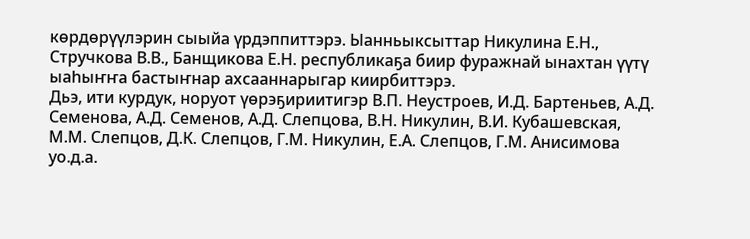көрдөрүүлэрин сыыйа үрдэппиттэрэ. Ыанньыксыттар Никулина Е.Н., Стручкова В.В., Банщикова Е.Н. республикаҕа биир фуражнай ынахтан үүтү ыаһыҥҥа бастыҥнар ахсааннарыгар киирбиттэрэ.
Дьэ, ити курдук, норуот үөрэҕириитигэр В.П. Неустроев, И.Д. Бартеньев, А.Д. Семенова, А.Д. Семенов, А.Д. Слепцова, В.Н. Никулин, В.И. Кубашевская, М.М. Слепцов, Д.К. Слепцов, Г.М. Никулин, Е.А. Слепцов, Г.М. Анисимова уо.д.а.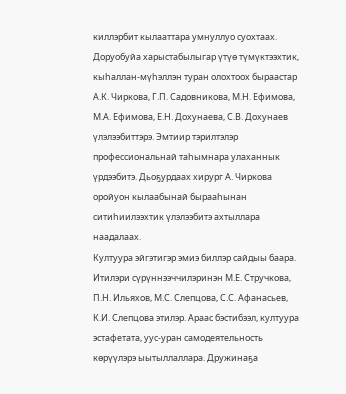киллэрбит кылааттара умнуллуо суохтаах.
Доруобуйа харыстабылыгар үтүө түмүктээхтик, кыһаллан-мүһэллэн туран олохтоох быраастар А.К. Чиркова, Г.П. Садовникова, М.Н. Ефимова, М.А. Ефимова, Е.Н. Дохунаева, С.В. Дохунаев үлэлээбиттэрэ. Эмтиир тэрилтэлэр профессиональнай таһымнара улаханнык үрдээбитэ. Дьоҕурдаах хирург А. Чиркова оройуон кылаабынай бырааһынан ситиһиилээхтик үлэлээбитэ ахтыллара наадалаах.
Култуура эйгэтигэр эмиэ биллэр сайдыы баара. Итилэри сүрүннээччилэринэн М.Е. Стручкова, П.Н. Ильяхов, М.С. Слепцова, С.С. Афанасьев, К.И. Слепцова этилэр. Араас бэстибээл, култуура эстафетата, уус-уран самодеятельность көрүүлэрэ ыытыллаллара. Дружинаҕа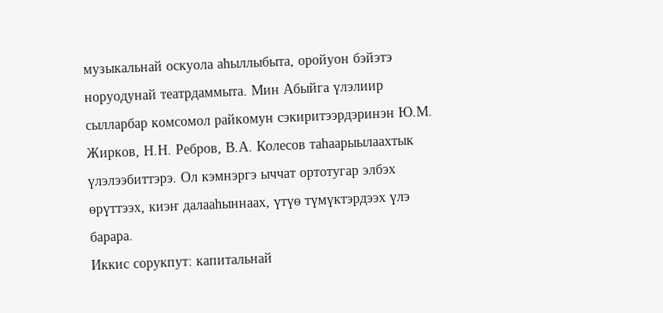музыкальнай оскуола аһыллыбыта, оройуон бэйэтэ норуодунай театрдаммыта. Мин Абыйга үлэлиир сылларбар комсомол райкомун сэкиритээрдэринэн Ю.М. Жирков, Н.Н. Ребров, В.А. Колесов таһаарыылаахтык үлэлээбиттэрэ. Ол кэмнэргэ ыччат ортотугар элбэх өрүттээх, киэҥ далааһыннаах, үтүө түмүктэрдээх үлэ барара.
Иккис сорукпут: капитальнай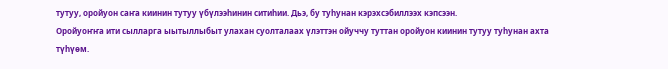тутуу, оройуон саҥа киинин тутуу үбүлээһинин ситиһии. Дьэ, бу туһунан кэрэхсэбиллээх кэпсээн.
Оройуоҥҥа ити сылларга ыытыллыбыт улахан суолталаах үлэттэн ойуччу туттан оройуон киинин тутуу туһунан ахта түһүөм.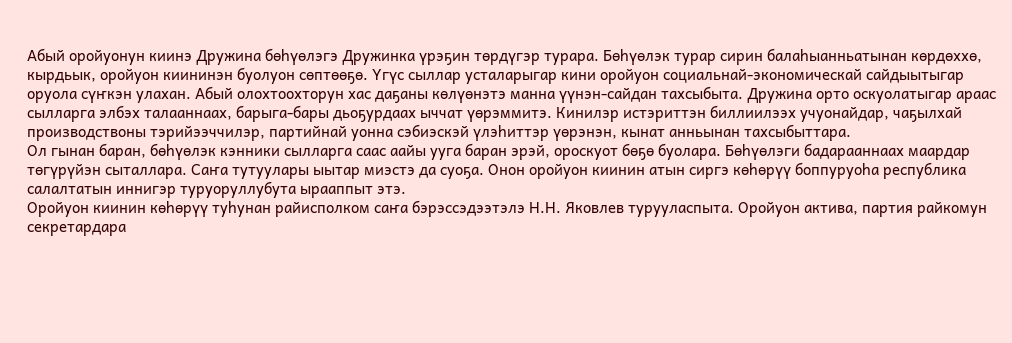Абый оройуонун киинэ Дружина бөһүөлэгэ Дружинка үрэҕин төрдүгэр турара. Бөһүөлэк турар сирин балаһыанньатынан көрдөххө, кырдьык, оройуон киининэн буолуон сөптөөҕө. Үгүс сыллар усталарыгар кини оройуон социальнай-экономическай сайдыытыгар оруола сүҥкэн улахан. Абый олохтоохторун хас даҕаны көлүөнэтэ манна үүнэн-сайдан тахсыбыта. Дружина орто оскуолатыгар араас сылларга элбэх талааннаах, барыга-бары дьоҕурдаах ыччат үөрэммитэ. Кинилэр истэриттэн биллиилээх учуонайдар, чаҕылхай производствоны тэрийээччилэр, партийнай уонна сэбиэскэй үлэһиттэр үөрэнэн, кынат анньынан тахсыбыттара.
Ол гынан баран, бөһүөлэк кэнники сылларга саас аайы ууга баран эрэй, ороскуот бөҕө буолара. Бөһүөлэги бадарааннаах маардар төгүрүйэн сыталлара. Саҥа тутуулары ыытар миэстэ да суоҕа. Онон оройуон киинин атын сиргэ көһөрүү боппуруоһа республика салалтатын иннигэр туруоруллубута ырааппыт этэ.
Оройуон киинин көһөрүү туһунан райисполком саҥа бэрэссэдээтэлэ Н.Н. Яковлев турууласпыта. Оройуон актива, партия райкомун секретардара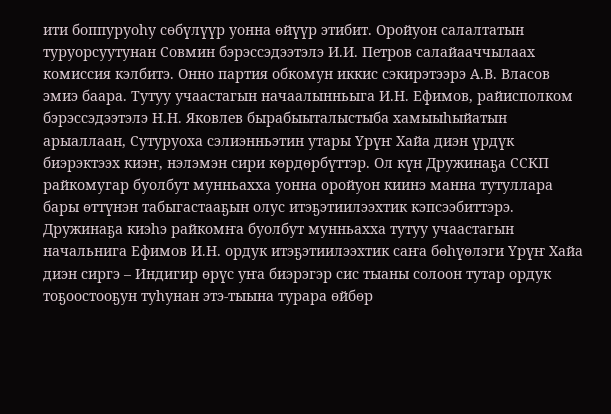ити боппуруоһу сөбүлүүр уонна өйүүр этибит. Оройуон салалтатын туруорсуутунан Совмин бэрэссэдээтэлэ И.И. Петров салайааччылаах комиссия кэлбитэ. Онно партия обкомун иккис сэкирэтээрэ А.В. Власов эмиэ баара. Тутуу учаастагын начаалынньыга И.Н. Ефимов, райисполком бэрэссэдээтэлэ Н.Н. Яковлев бырабыыталыстыба хамыыһыйатын арыаллаан, Сутуруоха сэлиэнньэтин утары Үрүҥ Хайа диэн үрдүк биэрэктээх киэҥ, нэлэмэн сири көрдөрбүттэр. Ол күн Дружинаҕа ССКП райкомугар буолбут мунньахха уонна оройуон киинэ манна тутуллара бары өттүнэн табыгастааҕын олус итэҕэтиилээхтик кэпсээбиттэрэ. Дружинаҕа киэһэ райкомҥа буолбут мунньахха тутуу учаастагын начальнига Ефимов И.Н. ордук итэҕэтиилээхтик саҥа бөһүөлэги Үрүҥ Хайа диэн сиргэ – Индигир өрүс уҥа биэрэгэр сис тыаны солоон тутар ордук тоҕоостооҕун туһунан этэ-тыына турара өйбөр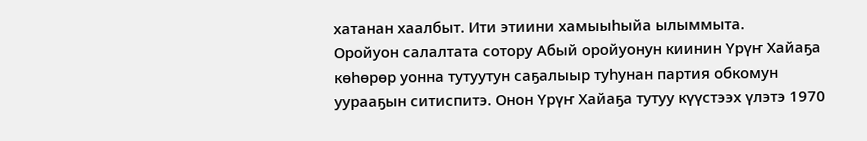хатанан хаалбыт. Ити этиини хамыыһыйа ылыммыта.
Оройуон салалтата сотору Абый оройуонун киинин Үрүҥ Хайаҕа көһөрөр уонна тутуутун саҕалыыр туһунан партия обкомун уурааҕын ситиспитэ. Онон Үрүҥ Хайаҕа тутуу күүстээх үлэтэ 1970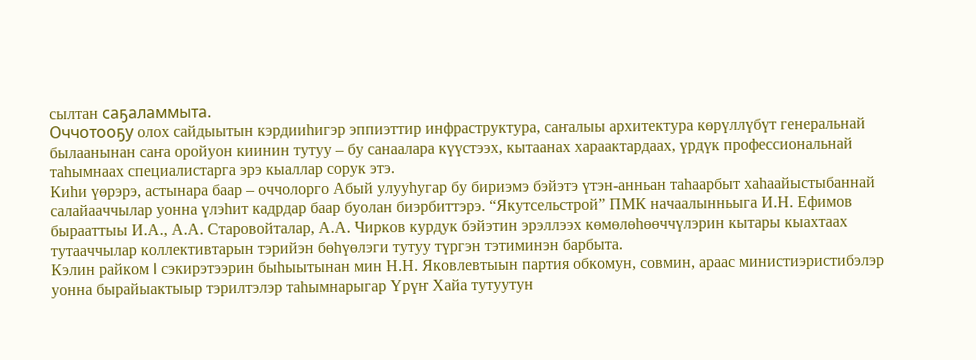сылтан саҕаламмыта.
Оччотооҕу олох сайдыытын кэрдииһигэр эппиэттир инфраструктура, саҥалыы архитектура көрүллүбүт генеральнай былаанынан саҥа оройуон киинин тутуу – бу санаалара күүстээх, кытаанах хараактардаах, үрдүк профессиональнай таһымнаах специалистарга эрэ кыаллар сорук этэ.
Киһи үөрэрэ, астынара баар – оччолорго Абый улууһугар бу бириэмэ бэйэтэ үтэн-анньан таһаарбыт хаһаайыстыбаннай салайааччылар уонна үлэһит кадрдар баар буолан биэрбиттэрэ. “Якутсельстрой” ПМК начаалынньыга И.Н. Ефимов бырааттыы И.А., А.А. Старовойталар, А.А. Чирков курдук бэйэтин эрэллээх көмөлөһөөччүлэрин кытары кыахтаах тутааччылар коллективтарын тэрийэн бөһүөлэги тутуу түргэн тэтиминэн барбыта.
Кэлин райком I сэкирэтээрин быһыытынан мин Н.Н. Яковлевтыын партия обкомун, совмин, араас министиэристибэлэр уонна бырайыактыыр тэрилтэлэр таһымнарыгар Үрүҥ Хайа тутуутун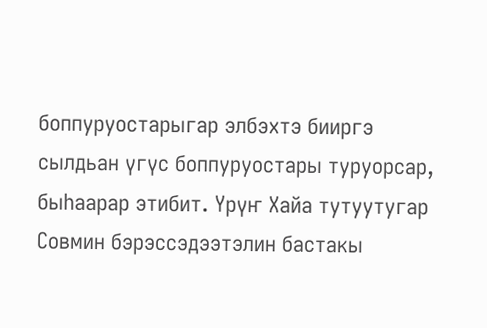боппуруостарыгар элбэхтэ бииргэ сылдьан үгүс боппуруостары туруорсар, быһаарар этибит. Үрүҥ Хайа тутуутугар Совмин бэрэссэдээтэлин бастакы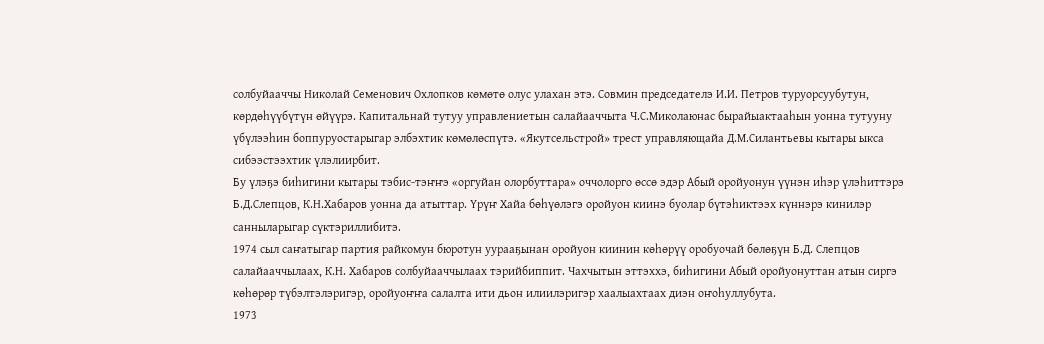солбуйааччы Николай Семенович Охлопков көмөтө олус улахан этэ. Совмин председателэ И.И. Петров туруорсуубутун, көрдөһүүбүтүн өйүүрэ. Капитальнай тутуу управлениетын салайааччыта Ч.С.Миколаюнас бырайыактааһын уонна тутууну үбүлээһин боппуруостарыгар элбэхтик көмөлөспүтэ. «Якутсельстрой» трест управляющайа Д.М.Силантьевы кытары ыкса сибээстээхтик үлэлиирбит.
Бу үлэҕэ биһигини кытары тэбис-тэҥҥэ «оргуйан олорбуттара» оччолорго өссө эдэр Абый оройуонун үүнэн иһэр үлэһиттэрэ Б.Д.Слепцов, К.Н.Хабаров уонна да атыттар. Үрүҥ Хайа бөһүөлэгэ оройуон киинэ буолар бүтэһиктээх күннэрэ кинилэр санныларыгар сүктэриллибитэ.
1974 сыл саҥатыгар партия райкомун бюротун уурааҕынан оройуон киинин көһөрүү оробуочай бөлөҕүн Б.Д. Слепцов салайааччылаах, К.Н. Хабаров солбуйааччылаах тэрийбиппит. Чахчытын эттэххэ, биһигини Абый оройуонуттан атын сиргэ көһөрөр түбэлтэлэригэр, оройуоҥҥа салалта ити дьон илиилэригэр хаалыахтаах диэн оҥоһуллубута.
1973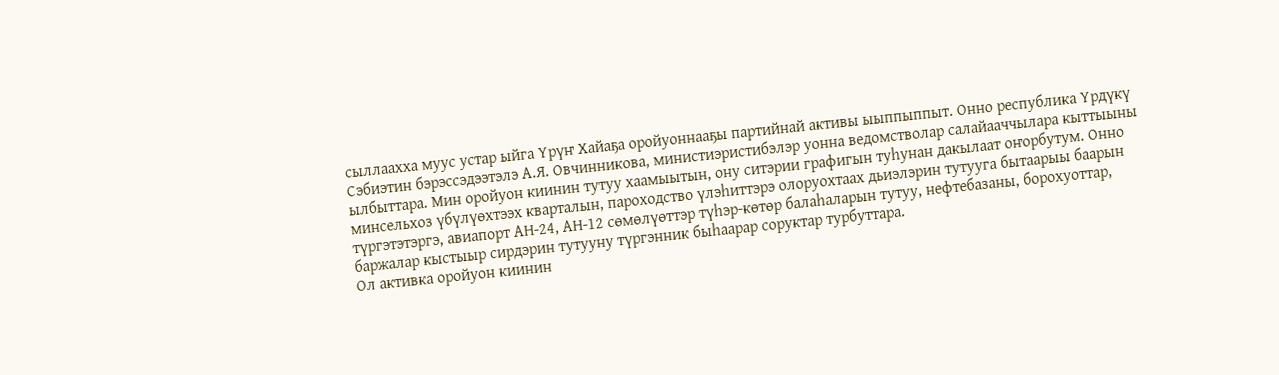сыллаахха муус устар ыйга Үрүҥ Хайаҕа оройуоннааҕы партийнай активы ыыппыппыт. Онно республика Үрдүкү Сэбиэтин бэрэссэдээтэлэ А.Я. Овчинникова, министиэристибэлэр уонна ведомстволар салайааччылара кыттыыны ылбыттара. Мин оройуон киинин тутуу хаамыытын, ону ситэрии графигын туһунан дакылаат оҥорбутум. Онно минсельхоз үбүлүөхтээх кварталын, пароходство үлэһиттэрэ олоруохтаах дьиэлэрин тутууга бытаарыы баарын түргэтэтэргэ, авиапорт АН-24, АН-12 сөмөлүөттэр түһэр-көтөр балаһаларын тутуу, нефтебазаны, борохуоттар, баржалар кыстыыр сирдэрин тутууну түргэнник быһаарар соруктар турбуттара.
Ол активка оройуон киинин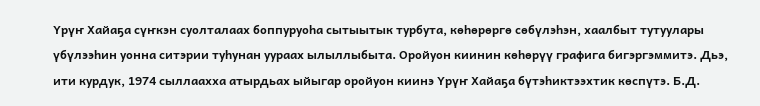Үрүҥ Хайаҕа сүҥкэн суолталаах боппуруоһа сытыытык турбута, көһөрөргө сөбүлэһэн, хаалбыт тутуулары үбүлээһин уонна ситэрии туһунан уураах ылыллыбыта. Оройуон киинин көһөрүү графига бигэргэммитэ. Дьэ, ити курдук, 1974 сыллаахха атырдьах ыйыгар оройуон киинэ Үрүҥ Хайаҕа бүтэһиктээхтик көспүтэ. Б.Д.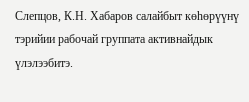Слепцов, К.Н. Хабаров салайбыт көһөрүүнү тэрийии рабочай группата активнайдык үлэлээбитэ.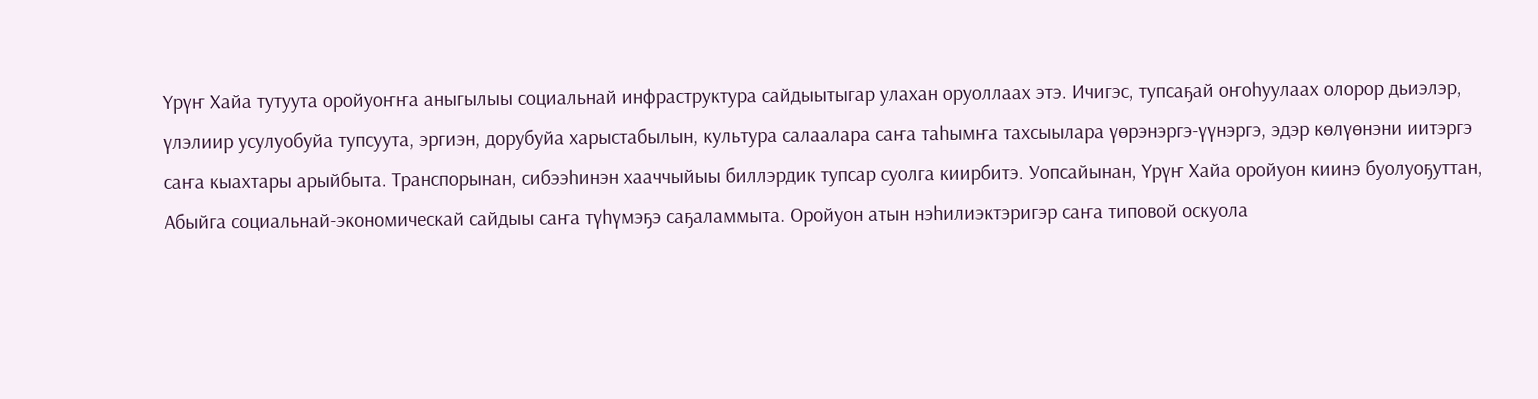Үрүҥ Хайа тутуута оройуоҥҥа аныгылыы социальнай инфраструктура сайдыытыгар улахан оруоллаах этэ. Ичигэс, тупсаҕай оҥоһуулаах олорор дьиэлэр, үлэлиир усулуобуйа тупсуута, эргиэн, дорубуйа харыстабылын, культура салаалара саҥа таһымҥа тахсыылара үөрэнэргэ-үүнэргэ, эдэр көлүөнэни иитэргэ саҥа кыахтары арыйбыта. Транспорынан, сибээһинэн хааччыйыы биллэрдик тупсар суолга киирбитэ. Уопсайынан, Үрүҥ Хайа оройуон киинэ буолуоҕуттан, Абыйга социальнай-экономическай сайдыы саҥа түһүмэҕэ саҕаламмыта. Оройуон атын нэһилиэктэригэр саҥа типовой оскуола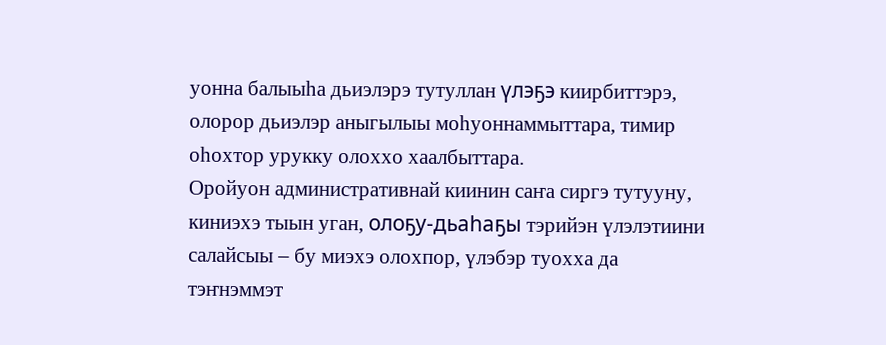уонна балыыһа дьиэлэрэ тутуллан үлэҕэ киирбиттэрэ, олорор дьиэлэр аныгылыы моһуоннаммыттара, тимир оһохтор урукку олоххо хаалбыттара.
Оройуон административнай киинин саҥа сиргэ тутууну, киниэхэ тыын уган, олоҕу-дьаһаҕы тэрийэн үлэлэтиини салайсыы – бу миэхэ олохпор, үлэбэр туохха да тэҥнэммэт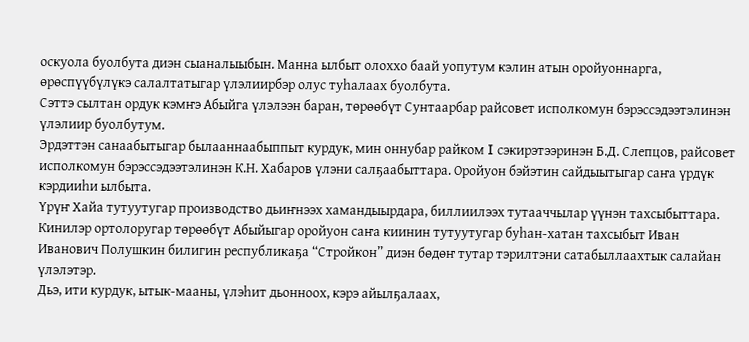оскуола буолбута диэн сыаналыыбын. Манна ылбыт олоххо баай уопутум кэлин атын оройуоннарга, өрөспүүбүлүкэ салалтатыгар үлэлиирбэр олус туһалаах буолбута.
Сэттэ сылтан ордук кэмҥэ Абыйга үлэлээн баран, төрөөбүт Сунтаарбар райсовет исполкомун бэрэссэдээтэлинэн үлэлиир буолбутум.
Эрдэттэн санаабытыгар былааннаабыппыт курдук, мин оннубар райком I сэкирэтээринэн Б.Д. Слепцов, райсовет исполкомун бэрэссэдээтэлинэн К.Н. Хабаров үлэни салҕаабыттара. Оройуон бэйэтин сайдыытыгар саҥа үрдүк кэрдииһи ылбыта.
Үрүҥ Хайа тутуутугар производство дьиҥнээх хамандыырдара, биллиилээх тутааччылар үүнэн тахсыбыттара. Кинилэр ортолоругар төрөөбүт Абыйыгар оройуон саҥа киинин тутуутугар буһан-хатан тахсыбыт Иван Иванович Полушкин билигин республикаҕа “Стройкон” диэн бөдөҥ тутар тэрилтэни сатабыллаахтык салайан үлэлэтэр.
Дьэ, ити курдук, ытык-мааны, үлэһит дьонноох, кэрэ айылҕалаах,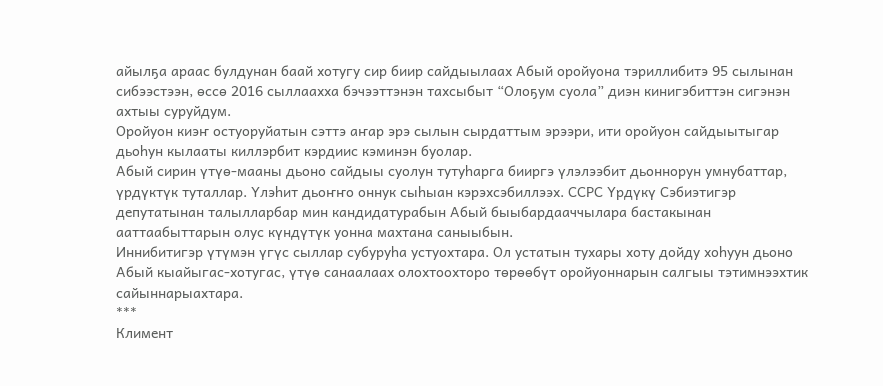айылҕа араас булдунан баай хотугу сир биир сайдыылаах Абый оройуона тэриллибитэ 95 сылынан сибээстээн, өссө 2016 сыллаахха бэчээттэнэн тахсыбыт “Олоҕум суола” диэн кинигэбиттэн сигэнэн ахтыы суруйдум.
Оройуон киэҥ остуоруйатын сэттэ аҥар эрэ сылын сырдаттым эрээри, ити оройуон сайдыытыгар дьоһун кылааты киллэрбит кэрдиис кэминэн буолар.
Абый сирин үтүө-мааны дьоно сайдыы суолун тутуһарга бииргэ үлэлээбит дьоннорун умнубаттар, үрдүктүк туталлар. Үлэһит дьоҥҥо оннук сыһыан кэрэхсэбиллээх. ССРС Үрдүкү Сэбиэтигэр депутатынан талылларбар мин кандидатурабын Абый быыбардааччылара бастакынан ааттаабыттарын олус күндүтүк уонна махтана саныыбын.
Иннибитигэр үтүмэн үгүс сыллар субуруһа устуохтара. Ол устатын тухары хоту дойду хоһуун дьоно Абый кыайыгас-хотугас, үтүө санаалаах олохтоохторо төрөөбүт оройуоннарын салгыы тэтимнээхтик сайыннарыахтара.
***
Климент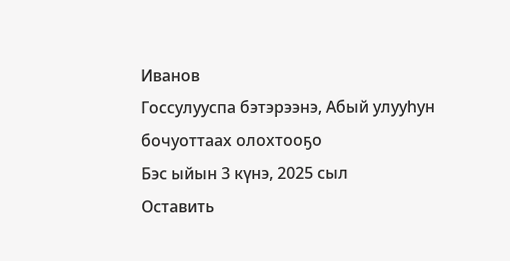Иванов
Госсулууспа бэтэрээнэ, Абый улууһун бочуоттаах олохтооҕо
Бэс ыйын 3 күнэ, 2025 сыл
Оставить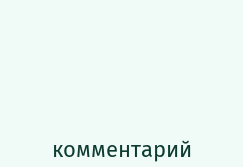комментарий